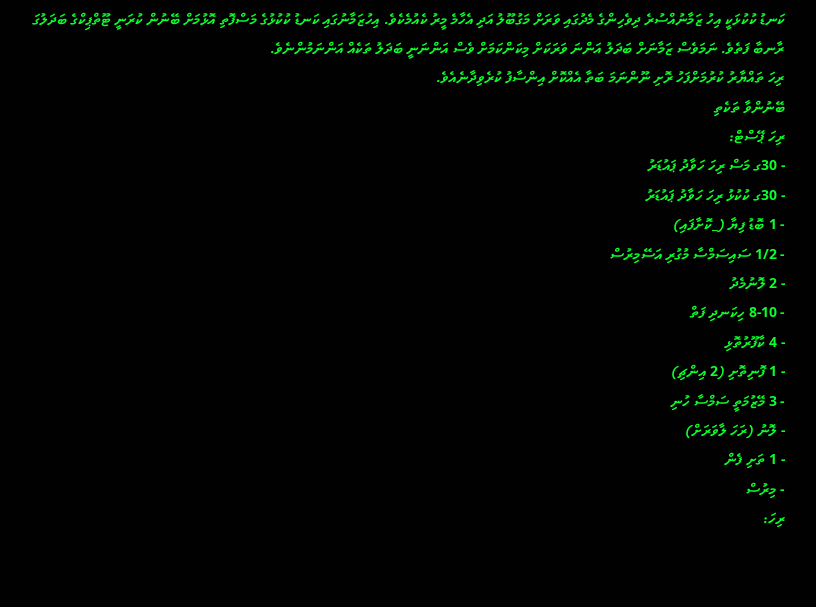ކަނޑު ކުކުޅަކީ އިހު ޒަމާނުއްސުރެ ދިވެހިންގެ މެދުގައި ވަރަށް މަގުބޫލު އަދި އެހާމެ މީރު ކެއުމެކެވެ. އިހުޒަމާނުގައި ކަނޑު ކުކުޅުގެ މަސްފޮތި އޮޅުމަށް ބޭނުން ކުރަނީ ޓޫތްޕިކްގެ ބަދަލުގަ ރާނބާ ފަތެވެ. ނަމަވެސް ޒަމާނަށް ބަދަލު އަންނަ ވަރަކަށް މިކަންކަމަށް ވެސް އަންނަނީ ބަދަލު ތަކެއް އަންނަމުންނެވެ.
ރިހަ ތައްޔާރު ކުރުމަށްފަހު ރޮށި ނޫންނަމަ ބަތާ އެއްކޮށް އިންސާފު ކުރެވިދާނެއެވެ.
ބޭނުންވާ ތަކެތި
ރިހަ ޕޭސްޓް:
- 30ގ މަސް ރިހަ ހަވާދު ޕައުޑަރު
- 30ގ ކުކުޅު ރިހަ ހަވާދު ޕައުޑަރު
- 1 ބޮޑު ފިޔާ (_ކޮށާފައި)
- 1/2 ސައިސަމްސާ މުގުރި އަސޭމިރުސް
- 2 ލޮނުމެދު
- 8-10 ހިކަނދި ފަތް
- 4 ކާފޫރުތޮޅި
- 1 ފޮނިތޮށި (2 އިންޗި)
- 3 މޭޒުމަތީ ސަމްސާ ހުނި
- ލޮނު (ރަހަ ލާވަރަށް)
- 1 ތަށި ފެން
- މިރުސް
ރިހަ: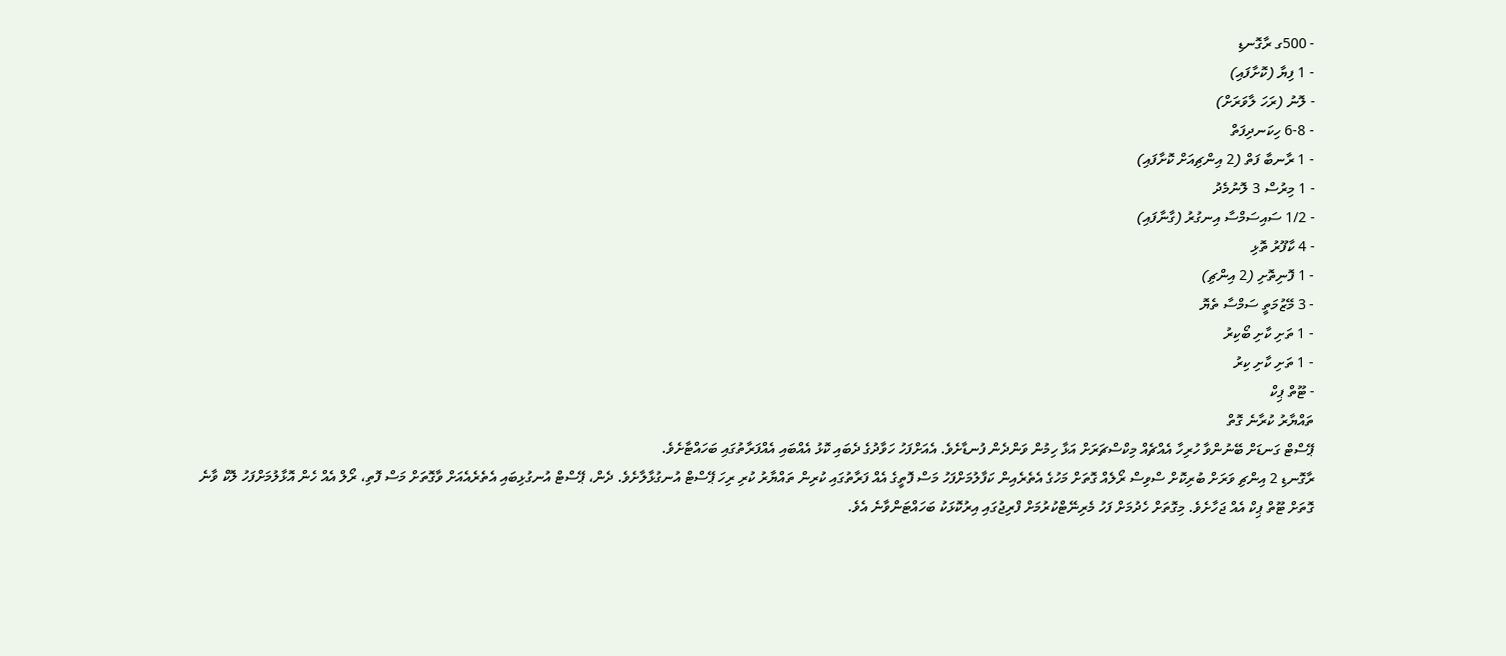- 500ގ ރާގޮނޑި
- 1 ފިޔާ (ކޮށާފައި)
- ލޮނު (ރަހަ ލާވަރަށް)
- 6-8 ހިކަނދިފަތް
- 1 ރާނބާ ފަތް (2 އިންޗިއަށް ކޮށާފައި)
- 1 މިރުސް 3 ލޮނުމެދު
- 1/2 ސައިސަމްސާ އިނގުރު (ގާނާފައި)
- 4 ކާފޫރު ތޮޅި
- 1 ފޮނިތޮށި (2 އިންޗި)
- 3 މޭޒުމަތީ ސަމްސާ ތެޔޮ
- 1 ތަށި ކާށި ބޯކިރު
- 1 ތަށި ކާށި ކިރު
- ޓޫތް ޕިކް
ތައްޔާރު ކުރާނެ ގޮތް
ޕޭސްޓް ގަނޑަށް ބޭނުންވާ ހުރިހާ އެއްޗެއް މިކްސްޗަރަށް އަޅާ ހިމުން ވަންދެން ފުނޑާށެވެ. އެއަށްފަހު ހަވާދުގެ ދެބައި ކޮޅު އެއްބައި އެއްފަރާތުގައި ބަހައްޓާށެވެ.
ރާގޮނޑި 2 އިންޗި ވަރަށް ބުރިކޮށް ސްވިސް ރޯލެއް ގޮތަށް މަހުގެ އެތެރެއިން ކަފާލުމަށްފަހު މަސް ފޮތީގެ އެއް ފަރާތުގައި ކުރިން ތައްޔާރު ކުރި ރިހަ ޕޭސްޓް އުނގުޅާލާށެވެ. ދެން، ޕޭސްޓް އުނގުޅިބައި އެތެރެއެއަށް ވާގޮތަށް މަސް ފޮތި، ރޯލް އެއް ހެން އޮޅާލުމަށްފަހު ލޮކް ވާނެ ގޮތަށް ޓޫތް ޕިކް އެއް ޖަހާށެވެ. މިގޮތަށް ހެދުމަށް ފަހު މެރިނޭޓްކުރުމަށް ފްރިޖުގައި އިރުކޮޅަކު ބަހައްޓަންވާނެ އެވެ.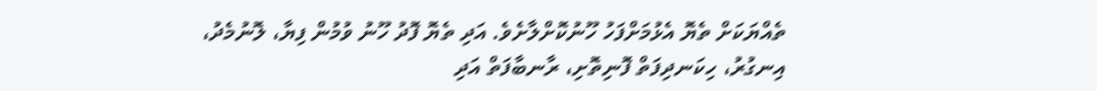ތެއްޔަކަށް ތެޔޮ އެޅުމަށްފަހު ހޫނުކޮށްލާށެވެ. އަދި ތެޔޮ ފޮދު ހޫނު ވުމުން ފިޔާ، ލޮނުމެދު، އިނގުރު، ހިކަނދިފަތް ފޮނިތޮށި، ރާނބާފަތް އަދި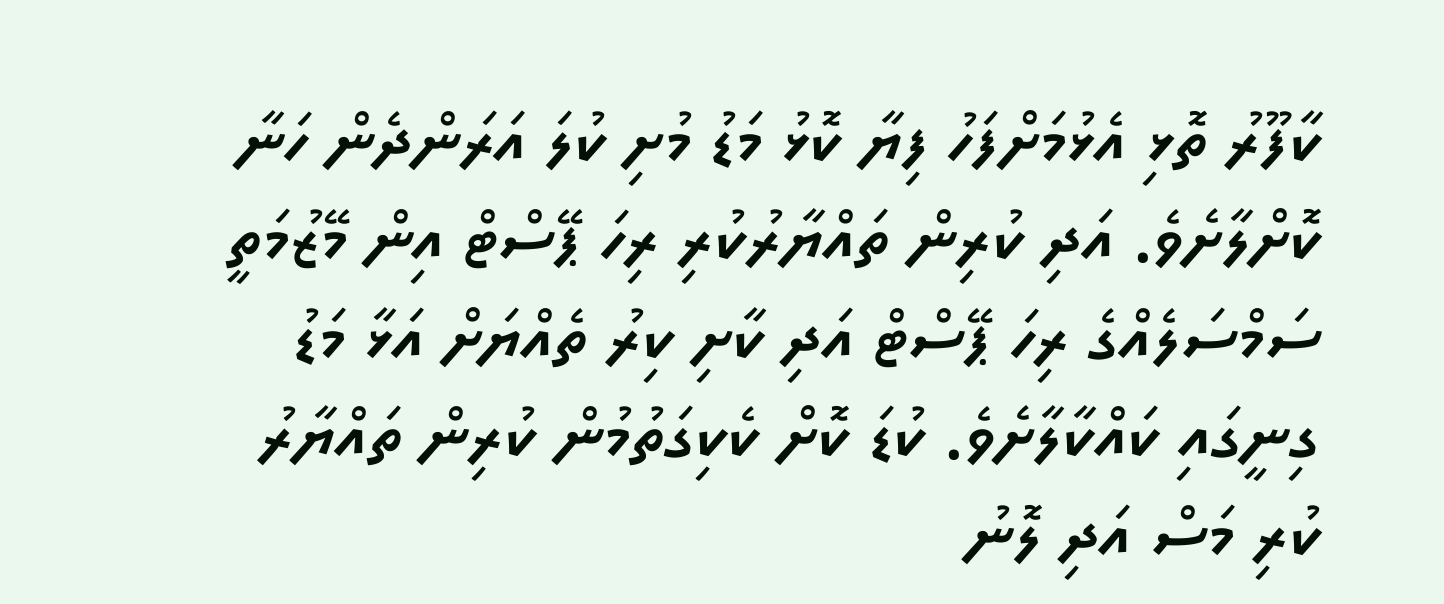ކާފޫރު ތޮޅި އެޅުމަށްފަހު ފިޔާ ކޮޅު މަޑު މުށި ކުލަ އަރަންދެން ހަނާ ކޮށްލާށެވެ. އަދި ކުރިން ތައްޔާރުކުރި ރިހަ ޕޭސްޓް އިން މޭޒުމަތީ ސަމްސަލެއްގެ ރިހަ ޕޭސްޓް އަދި ކާށި ކިރު ތެއްޔަށް އަޅާ މަޑު ގިނީގައި ކައްކާލާށެވެ. ކުޑަ ކޮށް ކެކިގަތުމުން ކުރިން ތައްޔާރު ކުރި މަސް އަދި ލޮނު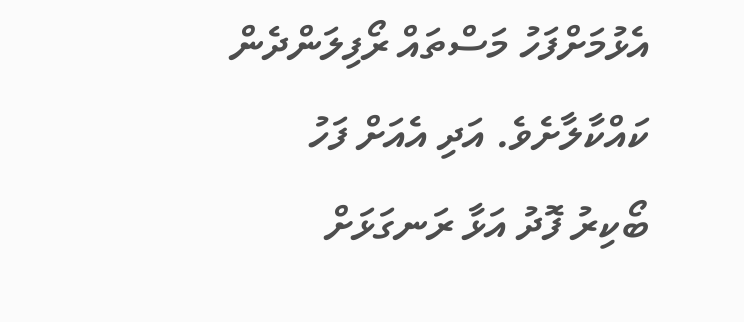އެޅުމަށްފަހު މަސްތައް ރޯފިލަންދެން ކައްކާލާށެވެ. އަދި އެއަށް ފަހު ބޯކިރު ފޮދު އަޅާ ރަނގަޅަށް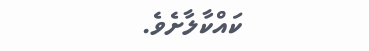ކައްކާލާށެވެ.